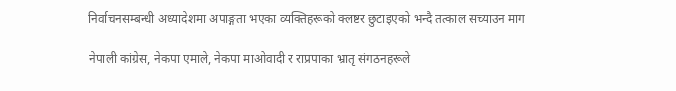निर्वाचनसम्बन्धी अध्यादेशमा अपाङ्गता भएका व्यक्तिहरूको क्लष्टर छुटाइएको भन्दै तत्काल सच्याउन माग

नेपाली कांग्रेस, नेकपा एमाले, नेकपा माओवादी र राप्रपाका भ्रातृ संगठनहरूले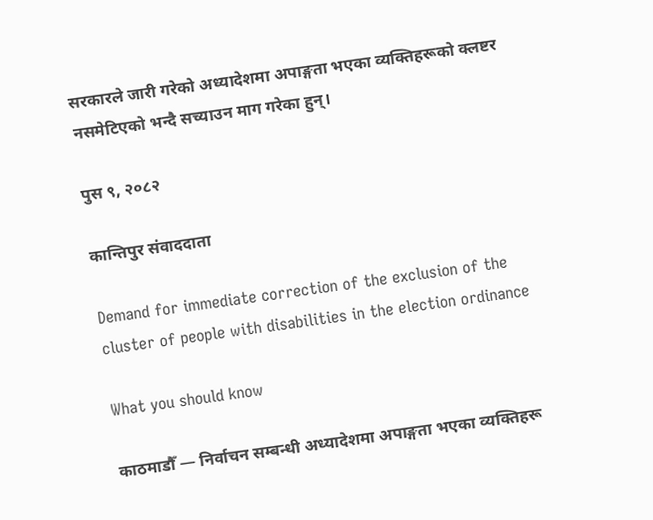सरकारले जारी गरेको अध्यादेशमा अपाङ्गता भएका व्यक्तिहरूको क्लष्टर नसमेटिएको भन्दै सच्याउन माग गरेका हुन्।

पुस ९, २०८२

कान्तिपुर संवाददाता

Demand for immediate correction of the exclusion of the cluster of people with disabilities in the election ordinance

What you should know

काठमाडौँ — निर्वाचन सम्बन्धी अध्यादेशमा अपाङ्गता भएका व्यक्तिहरू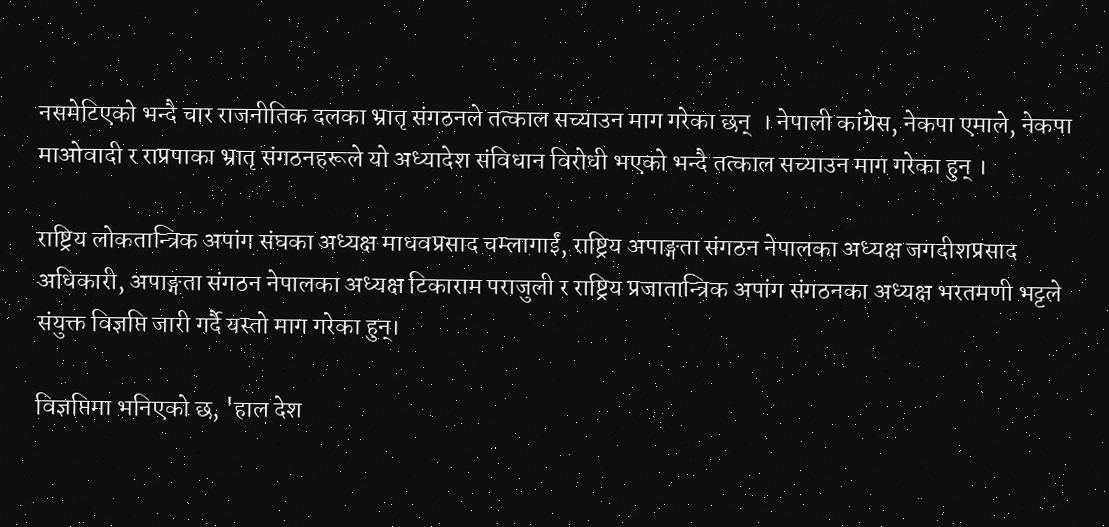नसमेटिएको भन्दै चार राजनीतिक दलका भ्रातृ संगठनले तत्काल सच्याउन माग गरेका छन्  । नेपाली कांग्रेस, नेकपा एमाले, नेकपा माओवादी र राप्रपाका भ्रातृ संगठनहरूले यो अध्यादेश संविधान विरोधी भएको भन्दै तत्काल सच्याउन माग गरेका हुन् ।

राष्ट्रिय लोकतान्त्रिक अपांग संघका अध्यक्ष माधवप्रसाद चम्लागाईं, राष्ट्रिय अपाङ्गता संगठन नेपालका अध्यक्ष जगदीशप्रसाद अधिकारी, अपाङ्गता संगठन नेपालका अध्यक्ष टिकाराम पराजुली र राष्ट्रिय प्रजातान्त्रिक अपांग संगठनका अध्यक्ष भरतमणी भट्टले संयुक्त विज्ञप्ति जारी गर्दै यस्तो माग गरेका हुन्।

विज्ञप्तिमा भनिएको छ, 'हाल देश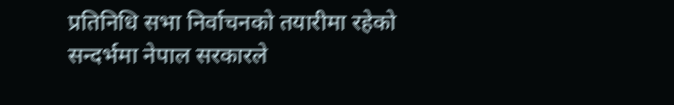प्रतिनिधि सभा निर्वाचनको तयारीमा रहेको सन्दर्भमा नेपाल सरकारले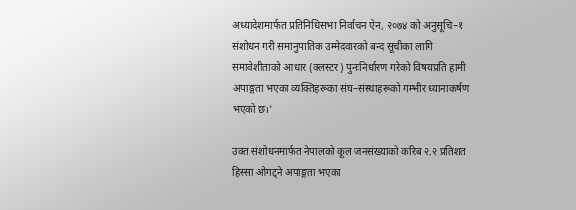अध्यादेशमार्फत प्रतिनिधिसभा निर्वाचन ऐन, २०७४ को अनुसूचि–१ संशोधन गरी समानुपातिक उम्मेदवारको बन्द सूचीका लागि समावेशीताको आधार (क्लस्टर) पुनःनिर्धारण गरेको विषयप्रति हामी अपाङ्गता भएका व्यक्तिहरूका संघ–संस्थाहरूको गम्भीर ध्यानाकर्षण भएको छ।'

उक्त संशोधनमार्फत नेपालको कूल जनसंख्याको करिब २.२ प्रतिशत हिस्सा ओगट्ने अपाङ्गता भएका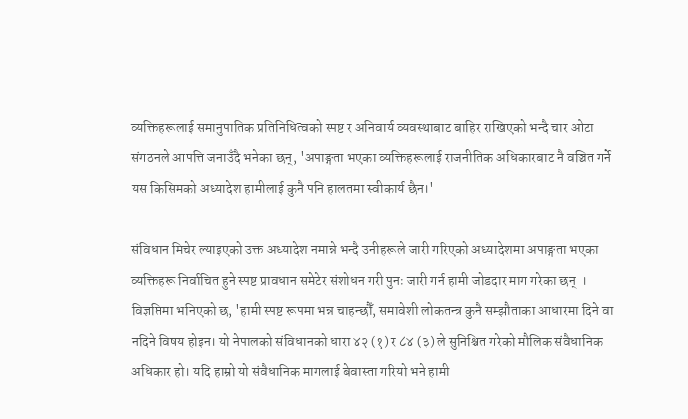व्यक्तिहरूलाई समानुपातिक प्रतिनिधित्वको स्पष्ट र अनिवार्य व्यवस्थाबाट बाहिर राखिएको भन्दै चार ओटा संगठनले आपत्ति जनाउँदै भनेका छन्, 'अपाङ्गता भएका व्यक्तिहरूलाई राजनीतिक अधिकारबाट नै वञ्चित गर्ने यस किसिमको अध्यादेश हामीलाई कुनै पनि हालतमा स्वीकार्य छैन।'

संविधान मिचेर ल्याइएको उक्त अध्यादेश नमान्ने भन्दै उनीहरूले जारी गरिएको अध्यादेशमा अपाङ्गता भएका व्यक्तिहरू निर्वाचित हुने स्पष्ट प्रावधान समेटेर संशोधन गरी पुनः जारी गर्न हामी जोडदार माग गरेका छन्  । विज्ञप्तिमा भनिएको छ, 'हामी स्पष्ट रूपमा भन्न चाहन्छौँ, समावेशी लोकतन्त्र कुनै सम्झौताका आधारमा दिने वा नदिने विषय होइन। यो नेपालको संविधानको धारा ४२ (१) र ८४ (३) ले सुनिश्चित गरेको मौलिक संवैधानिक अधिकार हो। यदि हाम्रो यो संवैधानिक मागलाई बेवास्ता गरियो भने हामी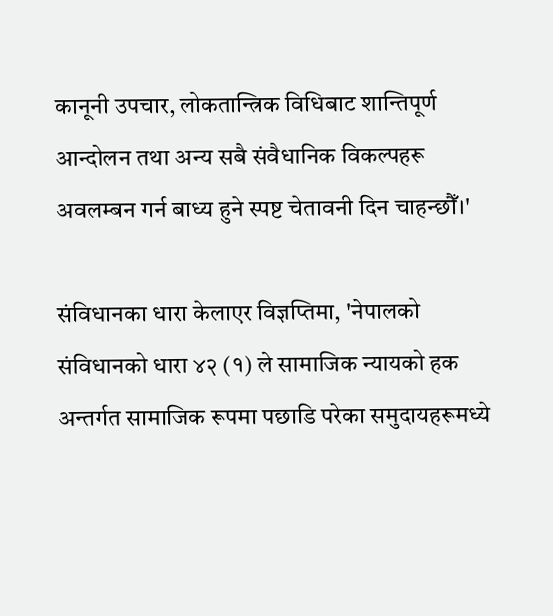कानूनी उपचार, लोकतान्त्रिक विधिबाट शान्तिपूर्ण आन्दोलन तथा अन्य सबै संवैधानिक विकल्पहरू अवलम्बन गर्न बाध्य हुने स्पष्ट चेतावनी दिन चाहन्छौँ।'

संविधानका धारा केलाएर विज्ञप्तिमा, 'नेपालको संविधानको धारा ४२ (१) ले सामाजिक न्यायको हक अन्तर्गत सामाजिक रूपमा पछाडि परेका समुदायहरूमध्ये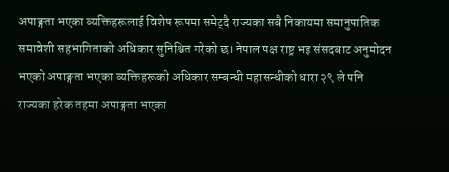अपाङ्गता भएका व्यक्तिहरूलाई विशेष रूपमा समेट्दै राज्यका सबै निकायमा समानुपातिक समावेशी सहभागिताको अधिकार सुनिश्चित गरेको छ। नेपाल पक्ष राष्ट्र भइ संसदबाट अनुमोदन भएको अपाङ्गता भएका व्यक्तिहरूको अधिकार सम्बन्धी महासन्धीको धारा २९ ले पनि राज्यका हरेक तहमा अपाङ्गता भएका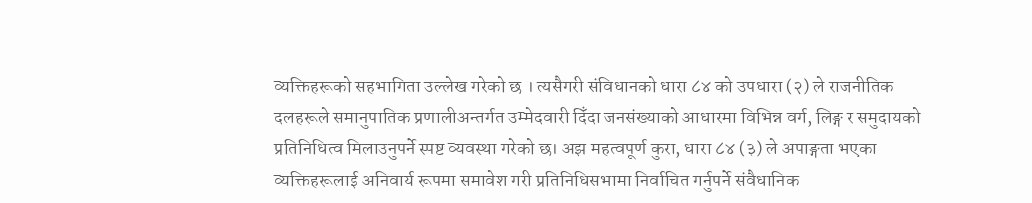व्यक्तिहरूको सहभागिता उल्लेख गरेको छ । त्यसैगरी संविधानको धारा ८४ को उपधारा (२) ले राजनीतिक दलहरूले समानुपातिक प्रणालीअन्तर्गत उम्मेदवारी दिँदा जनसंख्याको आधारमा विभिन्न वर्ग, लिङ्ग र समुदायको प्रतिनिधित्व मिलाउनुपर्ने स्पष्ट व्यवस्था गरेको छ। अझ महत्वपूर्ण कुरा, धारा ८४ (३) ले अपाङ्गता भएका व्यक्तिहरूलाई अनिवार्य रूपमा समावेश गरी प्रतिनिधिसभामा निर्वाचित गर्नुपर्ने संवैधानिक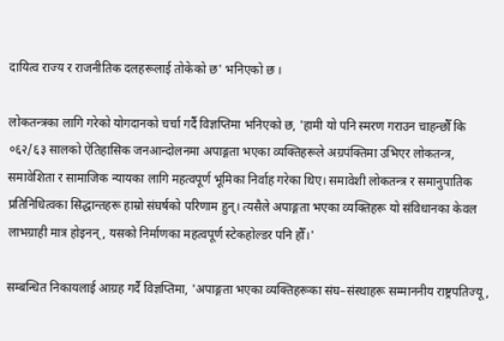दायित्व राज्य र राजनीतिक दलहरूलाई तोकेको छ' भनिएको छ ।

लोकतन्त्रका लागि गरेको योगदानको चर्चा गर्दै विज्ञप्तिमा भनिएको छ, 'हामी यो पनि स्मरण गराउन चाहन्छौँ कि ०६२/६३ सालको ऐतिहासिक जनआन्दोलनमा अपाङ्गता भएका व्यक्तिहरूले अग्रपंक्तिमा उभिएर लोकतन्त्र, समावेशिता र सामाजिक न्यायका लागि महत्वपूर्ण भूमिका निर्वाह गरेका थिए। समावेशी लोकतन्त्र र समानुपातिक प्रतिनिधित्वका सिद्धान्तहरू हाम्रो संघर्षको परिणाम हुन्। त्यसैले अपाङ्गता भएका व्यक्तिहरू यो संविधानका केवल लाभग्राही मात्र होइनन्, यसको निर्माणका महत्वपूर्ण स्टेकहोल्डर पनि हौँ।'

सम्बन्धित निकायलाई आग्रह गर्दै विज्ञप्तिमा, 'अपाङ्गता भएका व्यक्तिहरूका संघ–संस्थाहरू सम्माननीय राष्ट्रपतिज्यू,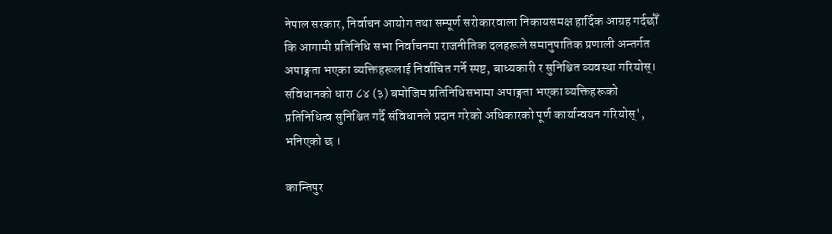नेपाल सरकार, निर्वाचन आयोग तथा सम्पूर्ण सरोकारवाला निकायसमक्ष हार्दिक आग्रह गर्दछौँ कि आगामी प्रतिनिधि सभा निर्वाचनमा राजनीतिक दलहरूले समानुपातिक प्रणाली अन्तर्गत अपाङ्गता भएका व्यक्तिहरूलाई निर्वाचित गर्ने स्पष्ट, बाध्यकारी र सुनिश्चित व्यवस्था गरियोस्। संविधानको धारा ८४ (३) बमोजिम प्रतिनिधिसभामा अपाङ्गता भएका व्यक्तिहरूको प्रतिनिधित्व सुनिश्चित गर्दै संविधानले प्रदान गरेको अधिकारको पूर्ण कार्यान्वयन गरियोस्', भनिएको छ ।

कान्तिपुर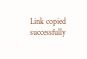Link copied successfully